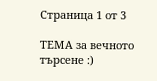Страница 1 от 3

ТЕМА за вечното търсене :)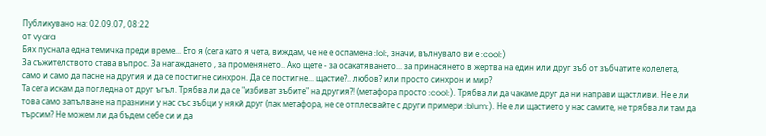Публикувано на: 02.09.07, 08:22
от vyara
Бях пуснала една темичка преди време... Ето я (сега като я чета, виждам, че не е оспамена :lol:, значи, вълнувало ви е :cool:)
За съжителството става въпрос. За нагаждането , за променянето.. Ако щете - за осакатяването... за принасянето в жертва на един или друг зъб от зъбчатите колелета, само и само да пасне на другия и да се постигне синхрон. Да се постигне... щастие?.. любов? или просто синхрон и мир?
Та сега искам да погледна от друг ъгъл. Трябва ли да се "избиват зъбите" на другия?! (метафора просто :cool:). Трябва ли да чакаме друг да ни направи щастливи. Не е ли това само запълване на празнини у нас със зъбци у някй друг (пак метафора, не се отплесвайте с други примери :blum:). Не е ли щастието у нас самите, не трябва ли там да търсим? Не можем ли да бъдем себе си и да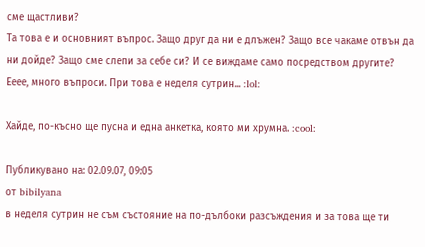сме щастливи?
Та това е и основният въпрос. Защо друг да ни е длъжен? Защо все чакаме отвън да ни дойде? Защо сме слепи за себе си? И се виждаме само посредством другите?
Ееее, много въпроси. При това е неделя сутрин... :lol:

Хайде, по-късно ще пусна и една анкетка, която ми хрумна. :cool:

Публикувано на: 02.09.07, 09:05
от bibilyana
в неделя сутрин не съм състояние на по-дълбоки разсъждения и за това ще ти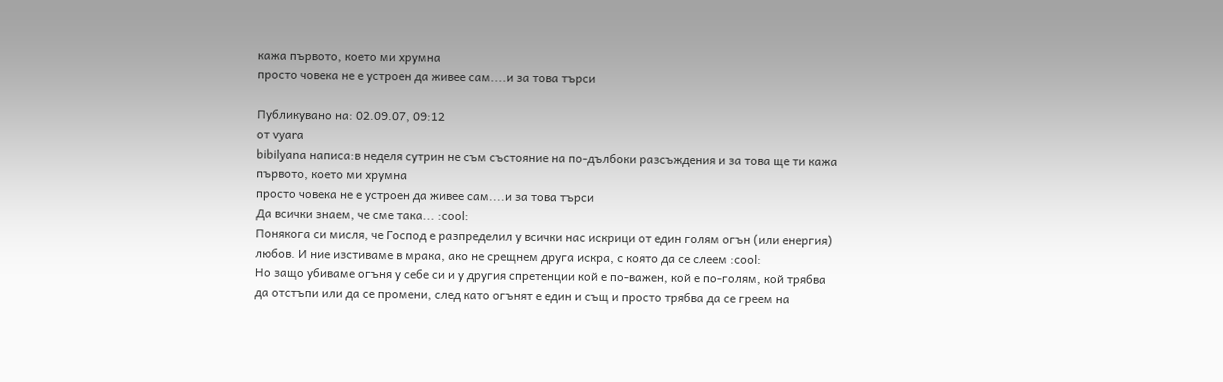кажа първото, което ми хрумна
просто човека не е устроен да живее сам....и за това търси

Публикувано на: 02.09.07, 09:12
от vyara
bibilyana написа:в неделя сутрин не съм състояние на по-дълбоки разсъждения и за това ще ти кажа първото, което ми хрумна
просто човека не е устроен да живее сам....и за това търси
Да всички знаем, че сме така... :cool:
Понякога си мисля, че Господ е разпределил у всички нас искрици от един голям огън (или енергия) любов. И ние изстиваме в мрака, ако не срещнем друга искра, с която да се слеем :cool:
Но защо убиваме огъня у себе си и у другия спретенции кой е по-важен, кой е по-голям, кой трябва да отстъпи или да се промени, след като огънят е един и същ и просто трябва да се греем на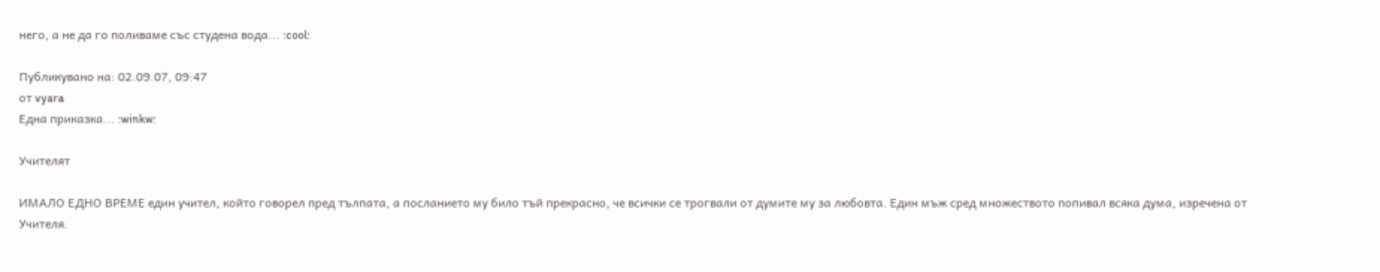него, а не да го поливаме със студена вода... :cool:

Публикувано на: 02.09.07, 09:47
от vyara
Една приказка... :winkw:

Учителят

ИМАЛО ЕДНО ВРЕМЕ един учител, който говорел пред тълпата, а посланието му било тъй прекрасно, че всички се трогвали от думите му за любовта. Един мъж сред множеството попивал всяка дума, изречена от Учителя.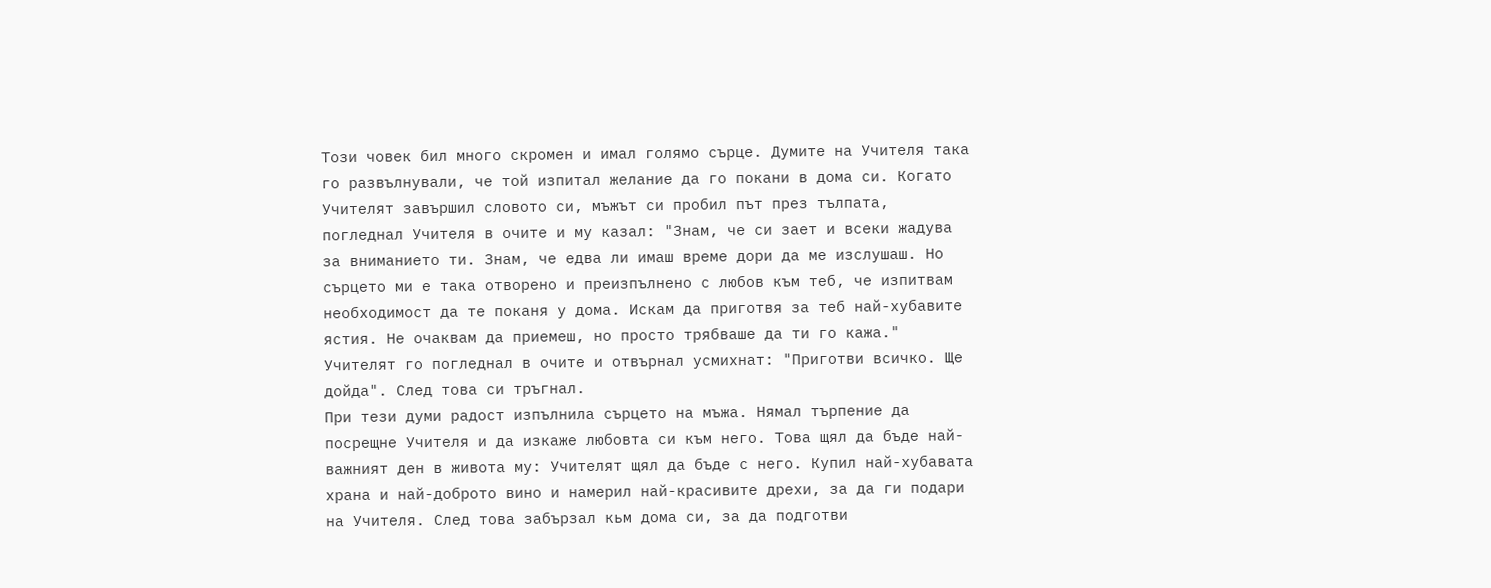Този човек бил много скромен и имал голямо сърце. Думите на Учителя така го развълнували, че той изпитал желание да го покани в дома си. Когато Учителят завършил словото си, мъжът си пробил път през тълпата, погледнал Учителя в очите и му казал: "Знам, че си зает и всеки жадува за вниманието ти. Знам, че едва ли имаш време дори да ме изслушаш. Но сърцето ми е така отворено и преизпълнено с любов към теб, че изпитвам необходимост да те поканя у дома. Искам да приготвя за теб най-хубавите ястия. Не очаквам да приемеш, но просто трябваше да ти го кажа."
Учителят го погледнал в очите и отвърнал усмихнат: "Приготви всичко. Ще дойда". След това си тръгнал.
При тези думи радост изпълнила сърцето на мъжа. Нямал търпение да посрещне Учителя и да изкаже любовта си към него. Това щял да бъде най-важният ден в живота му: Учителят щял да бъде с него. Купил най-хубавата храна и най-доброто вино и намерил най-красивите дрехи, за да ги подари на Учителя. След това забързал кьм дома си, за да подготви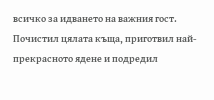всичко за идването на важния гост. Почистил цялата къща, приготвил най-прекрасното ядене и подредил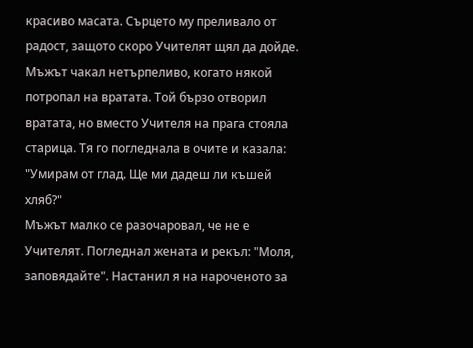красиво масата. Сърцето му преливало от радост, защото скоро Учителят щял да дойде. Мъжът чакал нетърпеливо, когато някой потропал на вратата. Той бързо отворил вратата, но вместо Учителя на прага стояла старица. Тя го погледнала в очите и казала: "Умирам от глад. Ще ми дадеш ли къшей хляб?"
Мъжът малко се разочаровал, че не е Учителят. Погледнал жената и рекъл: "Моля, заповядайте". Настанил я на нароченото за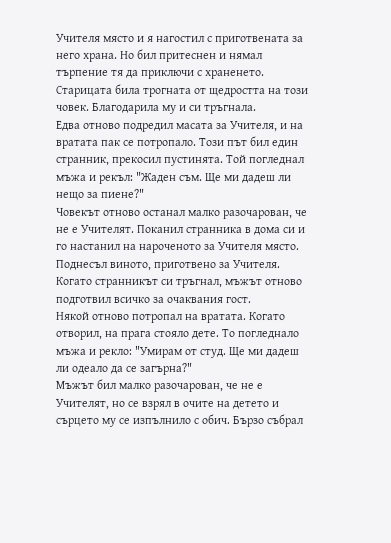Учителя място и я нагостил с приготвената за него храна. Но бил притеснен и нямал търпение тя да приключи с храненето. Старицата била трогната от щедростта на този човек. Благодарила му и си тръгнала.
Едва отново подредил масата за Учителя, и на вратата пак се потропало. Този път бил един странник, прекосил пустинята. Той погледнал мъжа и рекъл: "Жаден съм. Ще ми дадеш ли нещо за пиене?"
Човекът отново останал малко разочарован, че не е Учителят. Поканил странника в дома си и го настанил на нароченото за Учителя място. Поднесъл виното, приготвено за Учителя. Когато странникът си тръгнал, мъжът отново подготвил всичко за очаквания гост.
Някой отново потропал на вратата. Когато отворил, на прага стояло дете. То погледнало мъжа и рекло: "Умирам от студ. Ще ми дадеш ли одеало да се загърна?"
Мъжът бил малко разочарован, че не е Учителят, но се взрял в очите на детето и сърцето му се изпълнило с обич. Бързо събрал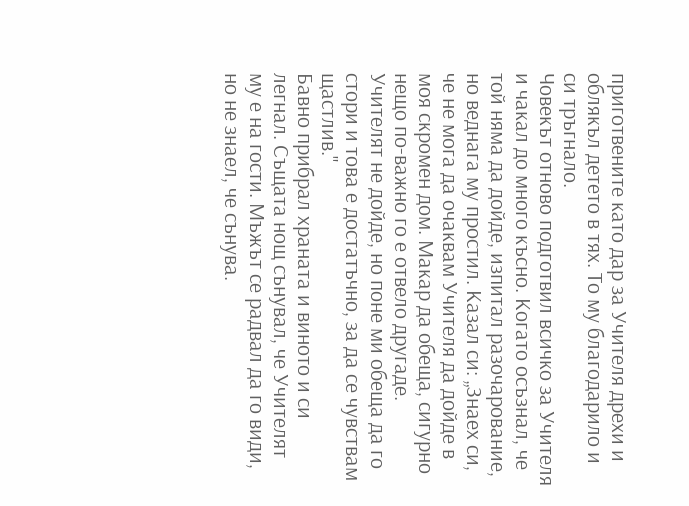приготвените като дар за Учителя дрехи и облякъл детето в тях. То му благодарило и си тръгнало.
Човекът отново подготвил всичко за Учителя и чакал до много късно. Когато осъзнал, че той няма да дойде, изпитал разочарование, но веднага му простил. Казал си: „Знаех си, че не мога да очаквам Учителя да дойде в моя скромен дом. Макар да обеща, сигурно нещо по-важно го е отвело другаде. Учителят не дойде, но поне ми обеща да го стори и това е достатъчно, за да се чувствам щастлив."
Бавно прибрал храната и виното и си легнал. Същата нощ сънувал, че Учителят му е на гости. Мъжът се радвал да го види, но не знаел, че сънува.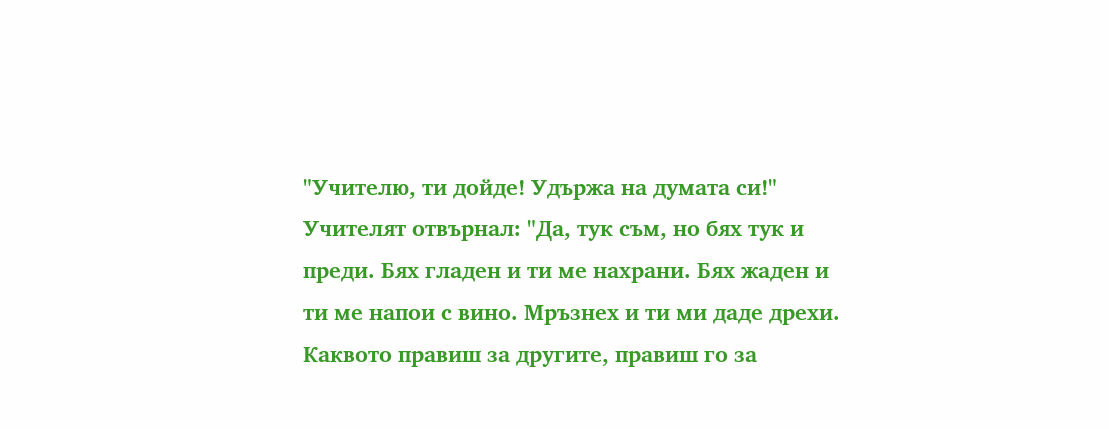"Учителю, ти дойде! Удържа на думата си!"
Учителят отвърнал: "Да, тук съм, но бях тук и преди. Бях гладен и ти ме нахрани. Бях жаден и ти ме напои с вино. Мръзнех и ти ми даде дрехи. Каквото правиш за другите, правиш го за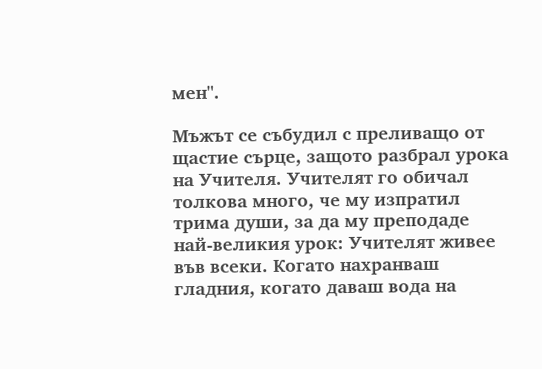мен".

Мъжът се събудил с преливащо от щастие сърце, защото разбрал урока на Учителя. Учителят го обичал толкова много, че му изпратил трима души, за да му преподаде най-великия урок: Учителят живее във всеки. Когато нахранваш гладния, когато даваш вода на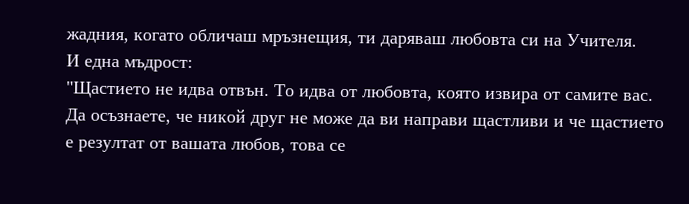жадния, когато обличаш мръзнещия, ти даряваш любовта си на Учителя.
И една мъдрост:
"Щастието не идва отвън. То идва от любовта, която извира от самите вас. Да осъзнаете, че никой друг не може да ви направи щастливи и че щастието е резултат от вашата любов, това се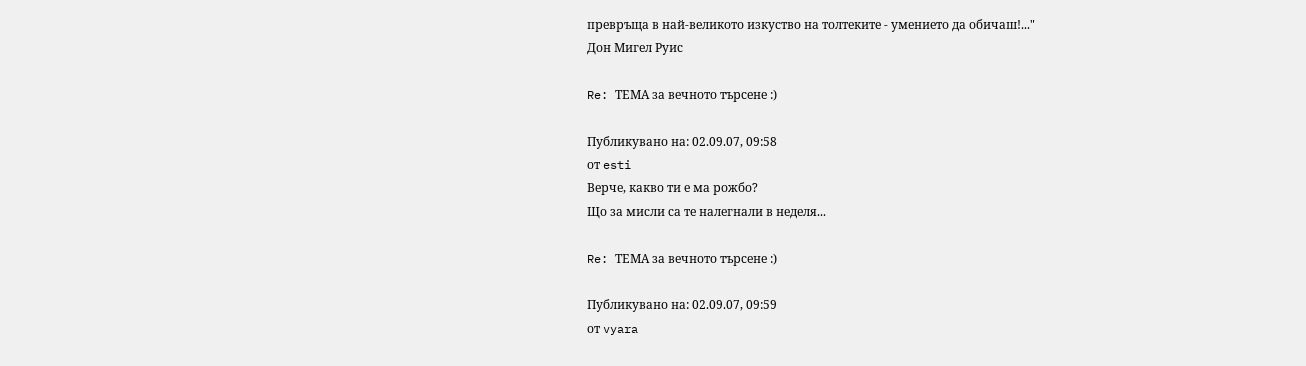превръща в най-великото изкуство на толтеките - умението да обичаш!..."
Дон Мигел Руис

Re: ТЕМА за вечното търсене :)

Публикувано на: 02.09.07, 09:58
от esti
Верче, какво ти е ма рожбо?
Що за мисли са те налегнали в неделя...

Re: ТЕМА за вечното търсене :)

Публикувано на: 02.09.07, 09:59
от vyara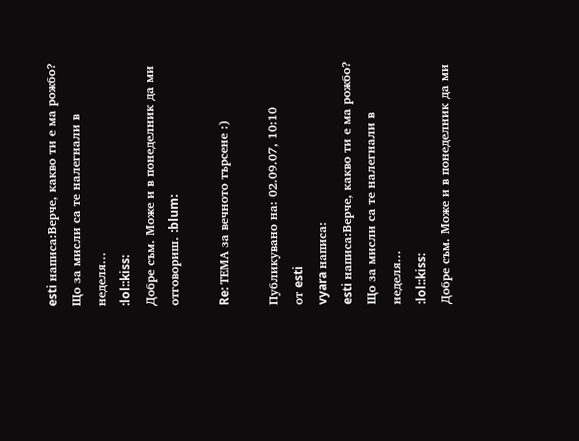esti написа:Верче, какво ти е ма рожбо?
Що за мисли са те налегнали в неделя...
:lol::kiss:
Добре съм. Може и в понеделник да ми отговориш. :blum:

Re: ТЕМА за вечното търсене :)

Публикувано на: 02.09.07, 10:10
от esti
vyara написа:
esti написа:Верче, какво ти е ма рожбо?
Що за мисли са те налегнали в неделя...
:lol::kiss:
Добре съм. Може и в понеделник да ми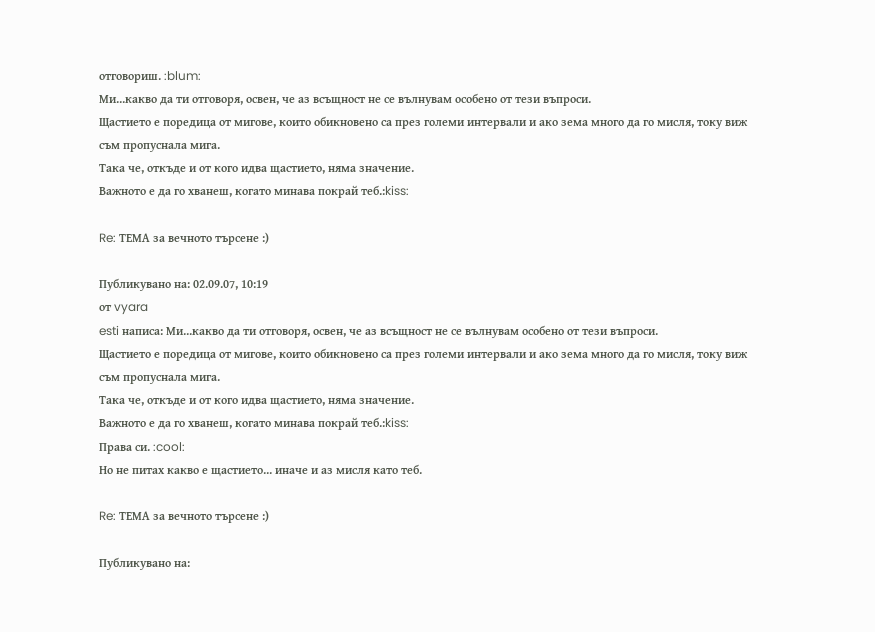отговориш. :blum:
Ми...какво да ти отговоря, освен, че аз всъщност не се вълнувам особено от тези въпроси.
Щастието е поредица от мигове, които обикновено са през големи интервали и ако зема много да го мисля, току виж съм пропуснала мига.
Така че, откъде и от кого идва щастието, няма значение.
Важното е да го хванеш, когато минава покрай теб.:kiss:

Re: ТЕМА за вечното търсене :)

Публикувано на: 02.09.07, 10:19
от vyara
esti написа: Ми...какво да ти отговоря, освен, че аз всъщност не се вълнувам особено от тези въпроси.
Щастието е поредица от мигове, които обикновено са през големи интервали и ако зема много да го мисля, току виж съм пропуснала мига.
Така че, откъде и от кого идва щастието, няма значение.
Важното е да го хванеш, когато минава покрай теб.:kiss:
Права си. :cool:
Но не питах какво е щастието... иначе и аз мисля като теб.

Re: ТЕМА за вечното търсене :)

Публикувано на: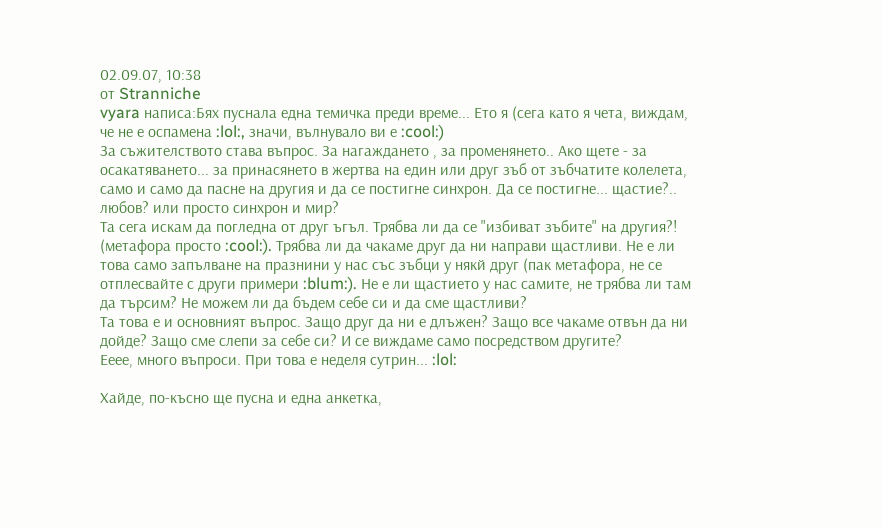02.09.07, 10:38
от Stranniche
vyara написа:Бях пуснала една темичка преди време... Ето я (сега като я чета, виждам, че не е оспамена :lol:, значи, вълнувало ви е :cool:)
За съжителството става въпрос. За нагаждането , за променянето.. Ако щете - за осакатяването... за принасянето в жертва на един или друг зъб от зъбчатите колелета, само и само да пасне на другия и да се постигне синхрон. Да се постигне... щастие?.. любов? или просто синхрон и мир?
Та сега искам да погледна от друг ъгъл. Трябва ли да се "избиват зъбите" на другия?! (метафора просто :cool:). Трябва ли да чакаме друг да ни направи щастливи. Не е ли това само запълване на празнини у нас със зъбци у някй друг (пак метафора, не се отплесвайте с други примери :blum:). Не е ли щастието у нас самите, не трябва ли там да търсим? Не можем ли да бъдем себе си и да сме щастливи?
Та това е и основният въпрос. Защо друг да ни е длъжен? Защо все чакаме отвън да ни дойде? Защо сме слепи за себе си? И се виждаме само посредством другите?
Ееее, много въпроси. При това е неделя сутрин... :lol:

Хайде, по-късно ще пусна и една анкетка,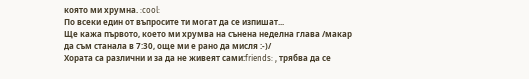която ми хрумна. :cool:
По всеки един от въпросите ти могат да се изпишат...
Ще кажа първото, което ми хрумва на сънена неделна глава /макар да съм станала в 7:30, още ми е рано да мисля :-)/
Хората са различни и за да не живеят сами:friends: , трябва да се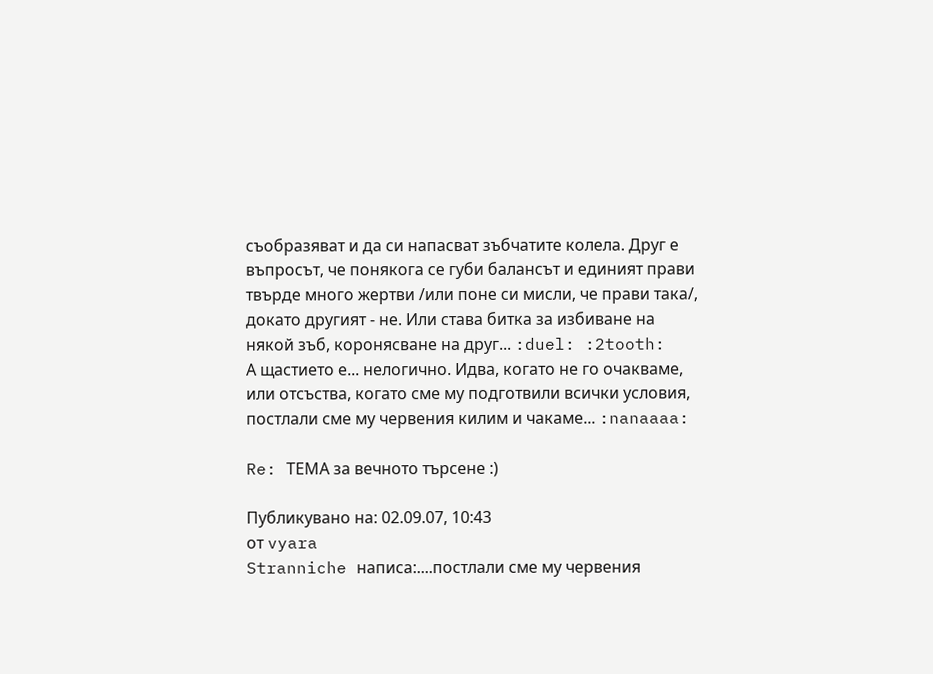съобразяват и да си напасват зъбчатите колела. Друг е въпросът, че понякога се губи балансът и единият прави твърде много жертви /или поне си мисли, че прави така/, докато другият - не. Или става битка за избиване на някой зъб, коронясване на друг... :duel: :2tooth:
А щастието е... нелогично. Идва, когато не го очакваме, или отсъства, когато сме му подготвили всички условия, постлали сме му червения килим и чакаме... :nanaaaa:

Re: ТЕМА за вечното търсене :)

Публикувано на: 02.09.07, 10:43
от vyara
Stranniche написа:....постлали сме му червения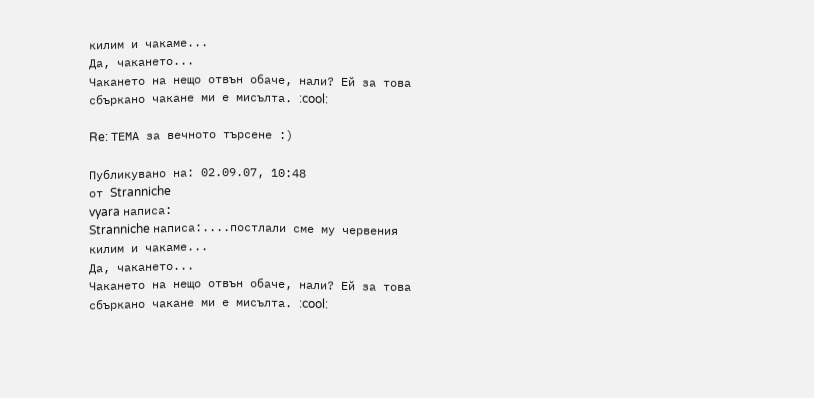килим и чакаме...
Да, чакането...
Чакането на нещо отвън обаче, нали? Ей за това сбъркано чакане ми е мисълта. :cool:

Re: ТЕМА за вечното търсене :)

Публикувано на: 02.09.07, 10:48
от Stranniche
vyara написа:
Stranniche написа:....постлали сме му червения килим и чакаме...
Да, чакането...
Чакането на нещо отвън обаче, нали? Ей за това сбъркано чакане ми е мисълта. :cool: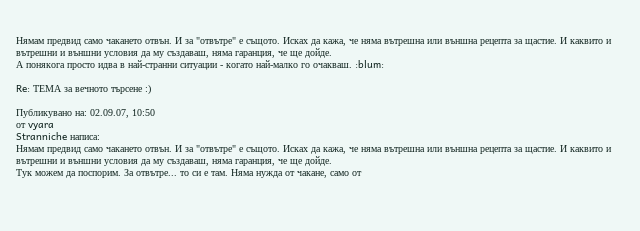Нямам предвид само чакането отвън. И за "отвътре" е същото. Исках да кажа, че няма вътрешна или външна рецепта за щастие. И каквито и вътрешни и външни условия да му създаваш, няма гаранция, че ще дойде.
А понякога просто идва в най-странни ситуации - когато най-малко го очакваш. :blum:

Re: ТЕМА за вечното търсене :)

Публикувано на: 02.09.07, 10:50
от vyara
Stranniche написа:
Нямам предвид само чакането отвън. И за "отвътре" е същото. Исках да кажа, че няма вътрешна или външна рецепта за щастие. И каквито и вътрешни и външни условия да му създаваш, няма гаранция, че ще дойде.
Тук можем да поспорим. За отвътре... то си е там. Няма нужда от чакане, само от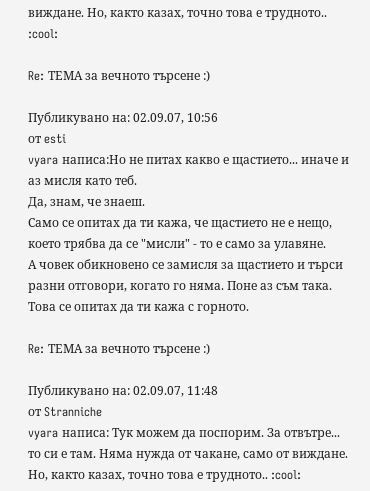виждане. Но, както казах, точно това е трудното.. :cool:

Re: ТЕМА за вечното търсене :)

Публикувано на: 02.09.07, 10:56
от esti
vyara написа:Но не питах какво е щастието... иначе и аз мисля като теб.
Да, знам, че знаеш.
Само се опитах да ти кажа, че щастието не е нещо, което трябва да се "мисли" - то е само за улавяне.
А човек обикновено се замисля за щастието и търси разни отговори, когато го няма. Поне аз съм така.
Това се опитах да ти кажа с горното.

Re: ТЕМА за вечното търсене :)

Публикувано на: 02.09.07, 11:48
от Stranniche
vyara написа: Тук можем да поспорим. За отвътре... то си е там. Няма нужда от чакане, само от виждане. Но, както казах, точно това е трудното.. :cool: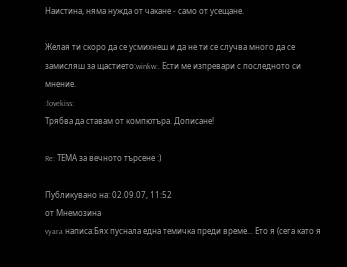Наистина, няма нужда от чакане - само от усещане.

Желая ти скоро да се усмихнеш и да не ти се случва много да се замисляш за щастието:winkw:. Ести ме изпревари с последното си мнение.
:lovekiss:
Трябва да ставам от компютъра. Дописане!

Re: ТЕМА за вечното търсене :)

Публикувано на: 02.09.07, 11:52
от Мнемозина
vyara написа:Бях пуснала една темичка преди време... Ето я (сега като я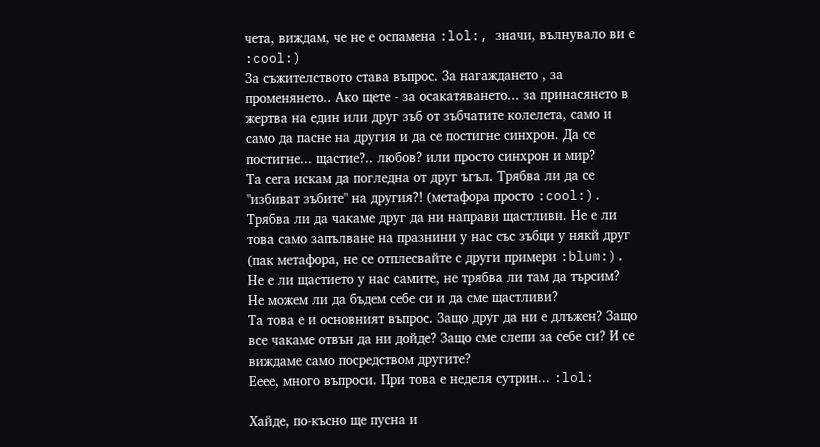чета, виждам, че не е оспамена :lol:, значи, вълнувало ви е :cool:)
За съжителството става въпрос. За нагаждането , за променянето.. Ако щете - за осакатяването... за принасянето в жертва на един или друг зъб от зъбчатите колелета, само и само да пасне на другия и да се постигне синхрон. Да се постигне... щастие?.. любов? или просто синхрон и мир?
Та сега искам да погледна от друг ъгъл. Трябва ли да се "избиват зъбите" на другия?! (метафора просто :cool:). Трябва ли да чакаме друг да ни направи щастливи. Не е ли това само запълване на празнини у нас със зъбци у някй друг (пак метафора, не се отплесвайте с други примери :blum:). Не е ли щастието у нас самите, не трябва ли там да търсим? Не можем ли да бъдем себе си и да сме щастливи?
Та това е и основният въпрос. Защо друг да ни е длъжен? Защо все чакаме отвън да ни дойде? Защо сме слепи за себе си? И се виждаме само посредством другите?
Ееее, много въпроси. При това е неделя сутрин... :lol:

Хайде, по-късно ще пусна и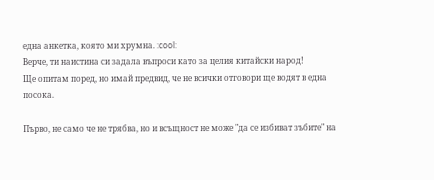една анкетка, която ми хрумна. :cool:
Верче, ти наистина си задала въпроси като за целия китайски народ!
Ще опитам поред, но имай предвид, че не всички отговори ще водят в една посока.

Първо, не само че не трябва, но и всъщност не може "да се избиват зъбите" на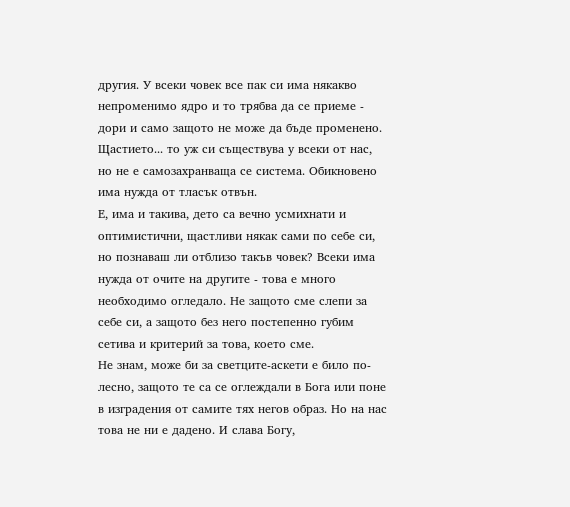другия. У всеки човек все пак си има някакво непроменимо ядро и то трябва да се приеме - дори и само защото не може да бъде променено.
Щастието... то уж си съществува у всеки от нас, но не е самозахранваща се система. Обикновено има нужда от тласък отвън.
Е, има и такива, дето са вечно усмихнати и оптимистични, щастливи някак сами по себе си, но познаваш ли отблизо такъв човек? Всеки има нужда от очите на другите - това е много необходимо огледало. Не защото сме слепи за себе си, а защото без него постепенно губим сетива и критерий за това, което сме.
Не знам, може би за светците-аскети е било по-лесно, защото те са се оглеждали в Бога или поне в изградения от самите тях негов образ. Но на нас това не ни е дадено. И слава Богу,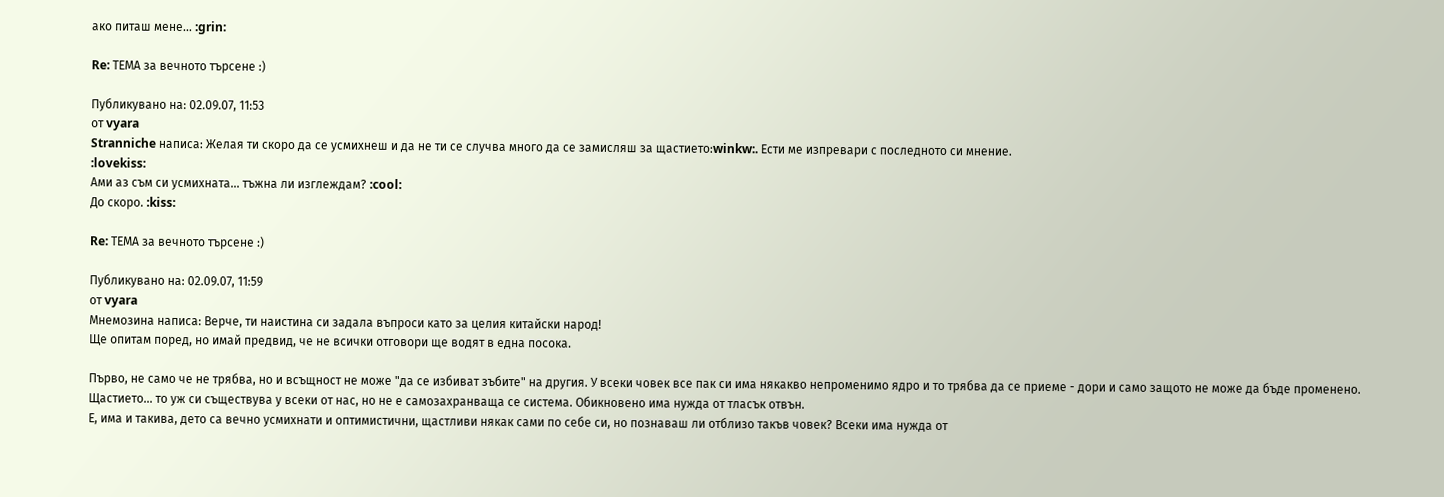ако питаш мене... :grin:

Re: ТЕМА за вечното търсене :)

Публикувано на: 02.09.07, 11:53
от vyara
Stranniche написа: Желая ти скоро да се усмихнеш и да не ти се случва много да се замисляш за щастието:winkw:. Ести ме изпревари с последното си мнение.
:lovekiss:
Ами аз съм си усмихната... тъжна ли изглеждам? :cool:
До скоро. :kiss:

Re: ТЕМА за вечното търсене :)

Публикувано на: 02.09.07, 11:59
от vyara
Мнемозина написа: Верче, ти наистина си задала въпроси като за целия китайски народ!
Ще опитам поред, но имай предвид, че не всички отговори ще водят в една посока.

Първо, не само че не трябва, но и всъщност не може "да се избиват зъбите" на другия. У всеки човек все пак си има някакво непроменимо ядро и то трябва да се приеме - дори и само защото не може да бъде променено.
Щастието... то уж си съществува у всеки от нас, но не е самозахранваща се система. Обикновено има нужда от тласък отвън.
Е, има и такива, дето са вечно усмихнати и оптимистични, щастливи някак сами по себе си, но познаваш ли отблизо такъв човек? Всеки има нужда от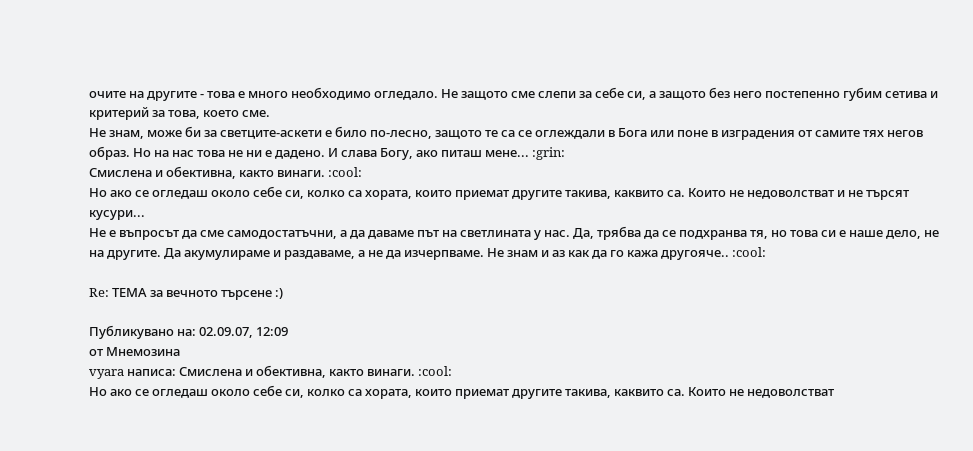очите на другите - това е много необходимо огледало. Не защото сме слепи за себе си, а защото без него постепенно губим сетива и критерий за това, което сме.
Не знам, може би за светците-аскети е било по-лесно, защото те са се оглеждали в Бога или поне в изградения от самите тях негов образ. Но на нас това не ни е дадено. И слава Богу, ако питаш мене... :grin:
Смислена и обективна, както винаги. :cool:
Но ако се огледаш около себе си, колко са хората, които приемат другите такива, каквито са. Които не недоволстват и не търсят кусури...
Не е въпросът да сме самодостатъчни, а да даваме път на светлината у нас. Да, трябва да се подхранва тя, но това си е наше дело, не на другите. Да акумулираме и раздаваме, а не да изчерпваме. Не знам и аз как да го кажа другояче.. :cool:

Re: ТЕМА за вечното търсене :)

Публикувано на: 02.09.07, 12:09
от Мнемозина
vyara написа: Смислена и обективна, както винаги. :cool:
Но ако се огледаш около себе си, колко са хората, които приемат другите такива, каквито са. Които не недоволстват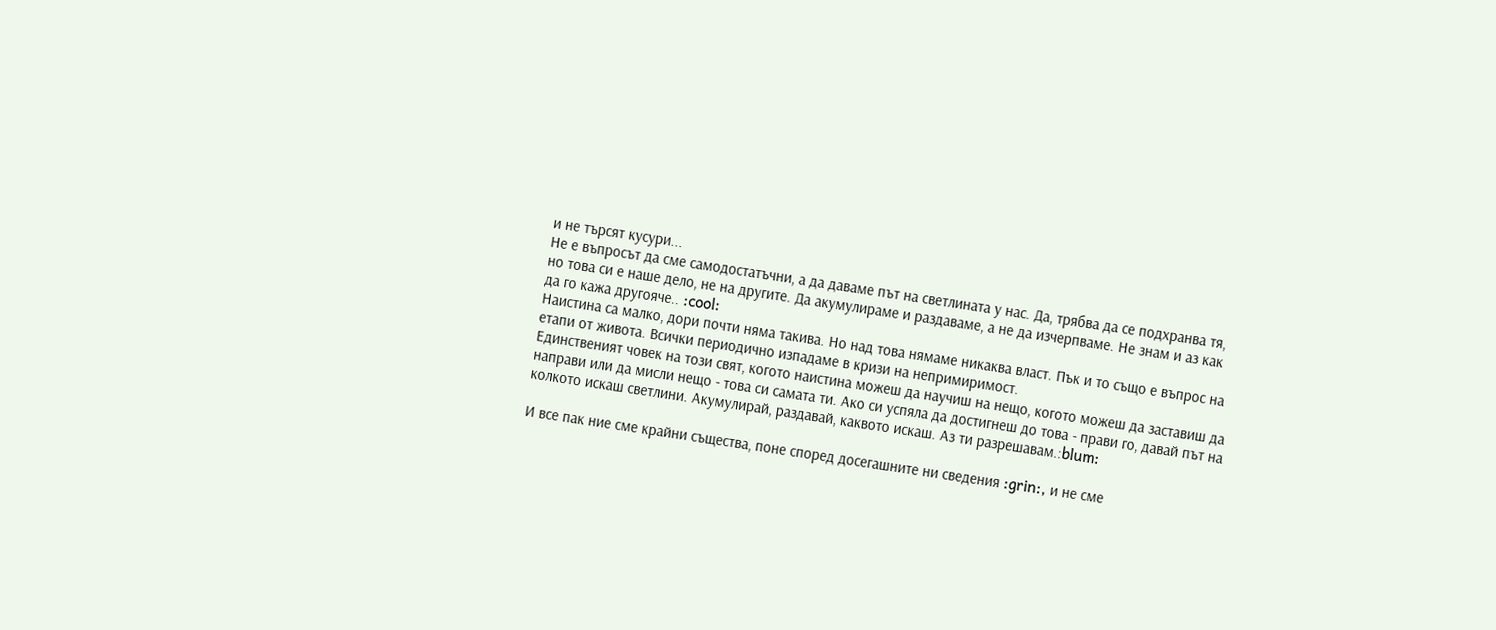и не търсят кусури...
Не е въпросът да сме самодостатъчни, а да даваме път на светлината у нас. Да, трябва да се подхранва тя, но това си е наше дело, не на другите. Да акумулираме и раздаваме, а не да изчерпваме. Не знам и аз как да го кажа другояче.. :cool:
Наистина са малко, дори почти няма такива. Но над това нямаме никаква власт. Пък и то също е въпрос на етапи от живота. Всички периодично изпадаме в кризи на непримиримост.
Единственият човек на този свят, когото наистина можеш да научиш на нещо, когото можеш да заставиш да направи или да мисли нещо - това си самата ти. Ако си успяла да достигнеш до това - прави го, давай път на колкото искаш светлини. Акумулирай, раздавай, каквото искаш. Аз ти разрешавам.:blum:

И все пак ние сме крайни същества, поне според досегашните ни сведения :grin:, и не сме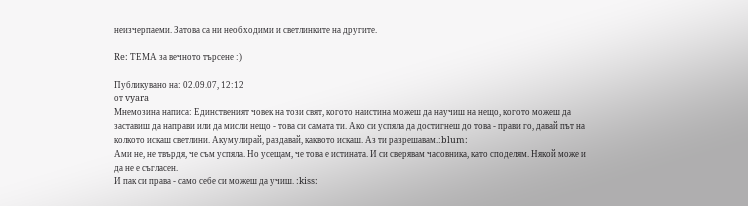неизчерпаеми. Затова са ни необходими и светлинките на другите.

Re: ТЕМА за вечното търсене :)

Публикувано на: 02.09.07, 12:12
от vyara
Мнемозина написа: Единственият човек на този свят, когото наистина можеш да научиш на нещо, когото можеш да заставиш да направи или да мисли нещо - това си самата ти. Ако си успяла да достигнеш до това - прави го, давай път на колкото искаш светлини. Акумулирай, раздавай, каквото искаш. Аз ти разрешавам.:blum:
Ами не, не твърдя, че съм успяла. Но усещам, че това е истината. И си сверявам часовника, като споделям. Някой може и да не е съгласен.
И пак си права - само себе си можеш да учиш. :kiss: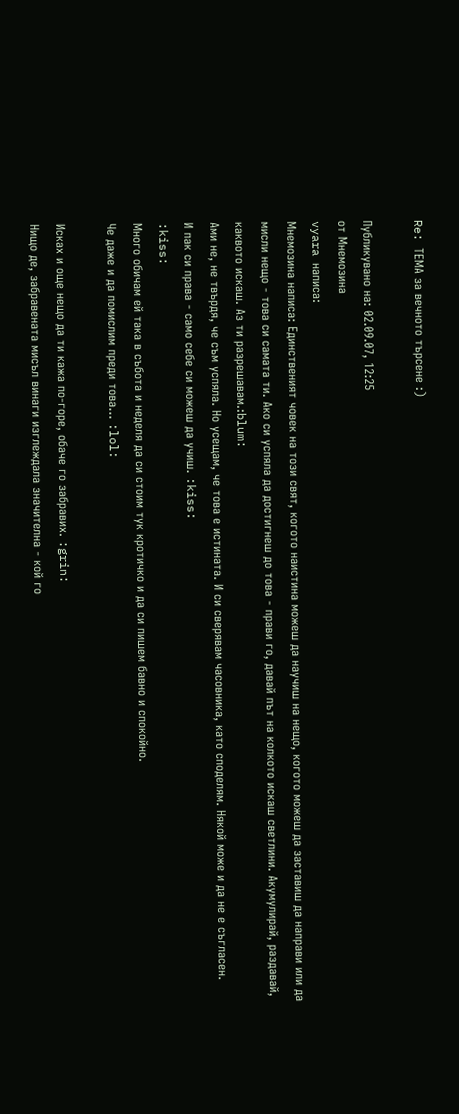Re: ТЕМА за вечното търсене :)

Публикувано на: 02.09.07, 12:25
от Мнемозина
vyara написа:
Мнемозина написа: Единственият човек на този свят, когото наистина можеш да научиш на нещо, когото можеш да заставиш да направи или да мисли нещо - това си самата ти. Ако си успяла да достигнеш до това - прави го, давай път на колкото искаш светлини. Акумулирай, раздавай, каквото искаш. Аз ти разрешавам.:blum:
Ами не, не твърдя, че съм успяла. Но усещам, че това е истината. И си сверявам часовника, като споделям. Някой може и да не е съгласен.
И пак си права - само себе си можеш да учиш. :kiss:
:kiss:
Много обичам ей така в събота и неделя да си стоим тук кротичко и да си пишем бавно и спокойно.
Че даже и да помислим преди това... :lol:

Исках и още нещо да ти кажа по-горе, обаче го забравих. :grin:
Нищо де, забравената мисъл винаги изглеждала значителна - кой го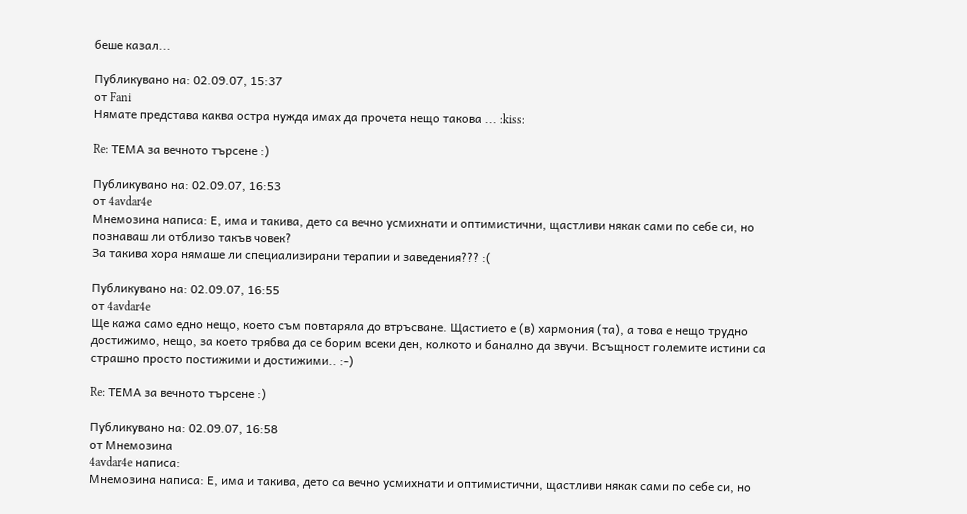беше казал...

Публикувано на: 02.09.07, 15:37
от Fani
Нямате представа каква остра нужда имах да прочета нещо такова ... :kiss:

Re: ТЕМА за вечното търсене :)

Публикувано на: 02.09.07, 16:53
от 4avdar4e
Мнемозина написа: Е, има и такива, дето са вечно усмихнати и оптимистични, щастливи някак сами по себе си, но познаваш ли отблизо такъв човек?
За такива хора нямаше ли специализирани терапии и заведения??? :(

Публикувано на: 02.09.07, 16:55
от 4avdar4e
Ще кажа само едно нещо, което съм повтаряла до втръсване. Щастието е (в) хармония (та), а това е нещо трудно достижимо, нещо, за което трябва да се борим всеки ден, колкото и банално да звучи. Всъщност големите истини са страшно просто постижими и достижими.. :-)

Re: ТЕМА за вечното търсене :)

Публикувано на: 02.09.07, 16:58
от Мнемозина
4avdar4e написа:
Мнемозина написа: Е, има и такива, дето са вечно усмихнати и оптимистични, щастливи някак сами по себе си, но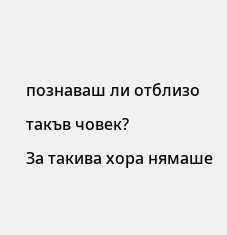познаваш ли отблизо такъв човек?
За такива хора нямаше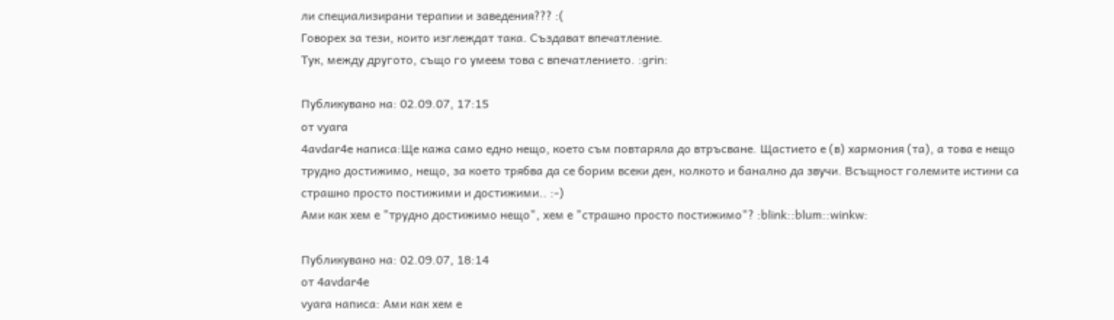ли специализирани терапии и заведения??? :(
Говорех за тези, които изглеждат така. Създават впечатление.
Тук, между другото, също го умеем това с впечатлението. :grin:

Публикувано на: 02.09.07, 17:15
от vyara
4avdar4e написа:Ще кажа само едно нещо, което съм повтаряла до втръсване. Щастието е (в) хармония (та), а това е нещо трудно достижимо, нещо, за което трябва да се борим всеки ден, колкото и банално да звучи. Всъщност големите истини са страшно просто постижими и достижими.. :-)
Ами как хем е "трудно достижимо нещо", хем е "страшно просто постижимо"? :blink::blum::winkw:

Публикувано на: 02.09.07, 18:14
от 4avdar4e
vyara написа: Ами как хем е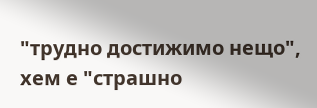"трудно достижимо нещо", хем е "страшно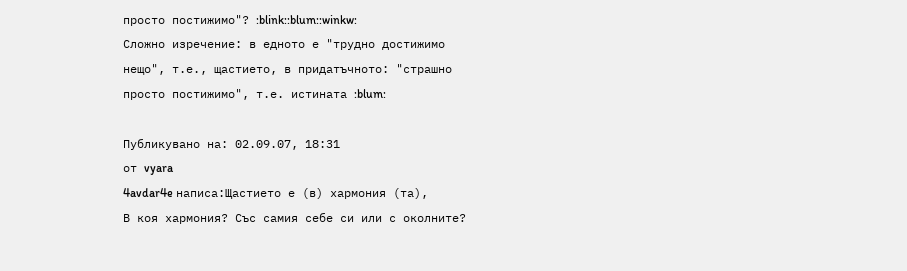просто постижимо"? :blink::blum::winkw:
Сложно изречение: в едното е "трудно достижимо нещо", т.е., щастието, в придатъчното: "страшно просто постижимо", т.е. истината :blum:

Публикувано на: 02.09.07, 18:31
от vyara
4avdar4e написа:Щастието е (в) хармония (та),
В коя хармония? Със самия себе си или с околните?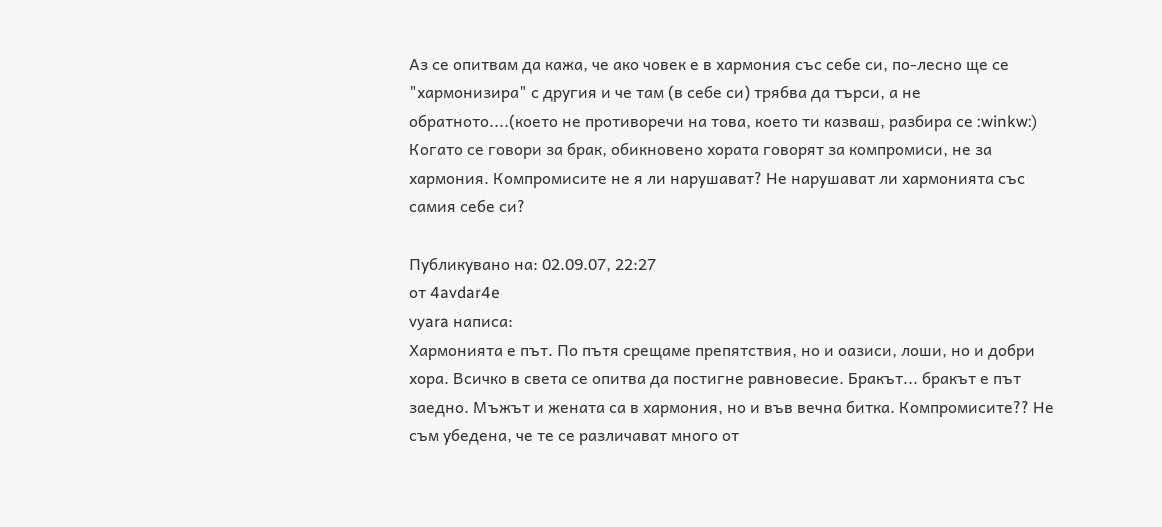Аз се опитвам да кажа, че ако човек е в хармония със себе си, по-лесно ще се "хармонизира" с другия и че там (в себе си) трябва да търси, а не обратното....(което не противоречи на това, което ти казваш, разбира се :winkw:)
Когато се говори за брак, обикновено хората говорят за компромиси, не за хармония. Компромисите не я ли нарушават? Не нарушават ли хармонията със самия себе си?

Публикувано на: 02.09.07, 22:27
от 4avdar4e
vyara написа:
Хармонията е път. По пътя срещаме препятствия, но и оазиси, лоши, но и добри хора. Всичко в света се опитва да постигне равновесие. Бракът... бракът е път заедно. Мъжът и жената са в хармония, но и във вечна битка. Компромисите?? Не съм убедена, че те се различават много от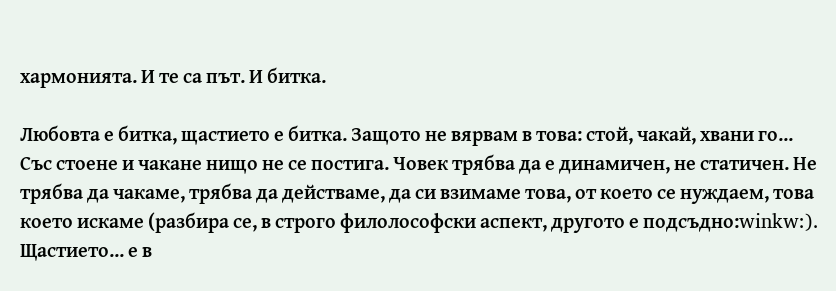хармонията. И те са път. И битка.

Любовта е битка, щастието е битка. Защото не вярвам в това: стой, чакай, хвани го... Със стоене и чакане нищо не се постига. Човек трябва да е динамичен, не статичен. Не трябва да чакаме, трябва да действаме, да си взимаме това, от което се нуждаем, това което искаме (разбира се, в строго филолософски аспект, другото е подсъдно:winkw:). Щастието... е в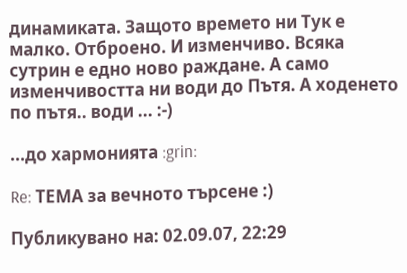динамиката. Защото времето ни Тук е малко. Отброено. И изменчиво. Всяка сутрин е едно ново раждане. А само изменчивостта ни води до Пътя. А ходенето по пътя.. води ... :-)

...до хармонията :grin:

Re: ТЕМА за вечното търсене :)

Публикувано на: 02.09.07, 22:29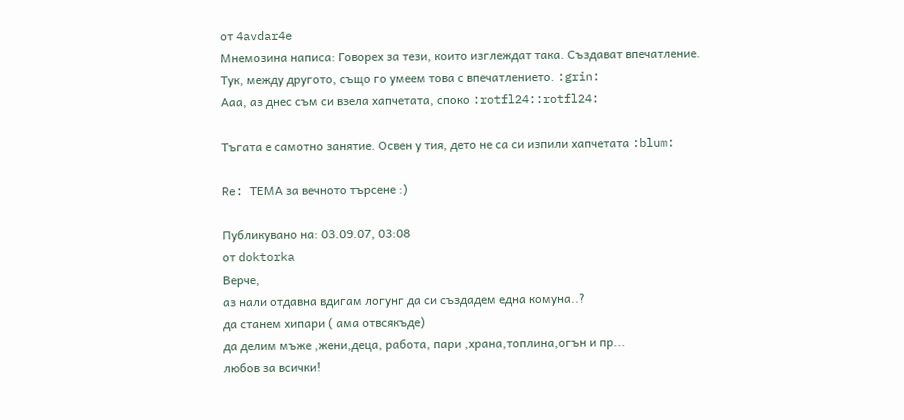от 4avdar4e
Мнемозина написа: Говорех за тези, които изглеждат така. Създават впечатление.
Тук, между другото, също го умеем това с впечатлението. :grin:
Ааа, аз днес съм си взела хапчетата, споко :rotfl24::rotfl24:

Тъгата е самотно занятие. Освен у тия, дето не са си изпили хапчетата :blum:

Re: ТЕМА за вечното търсене :)

Публикувано на: 03.09.07, 03:08
от doktorka
Верче,
аз нали отдавна вдигам логунг да си създадем една комуна..?
да станем хипари ( ама отвсякъде)
да делим мъже ,жени,деца, работа, пари ,храна,топлина,огън и пр...
любов за всички!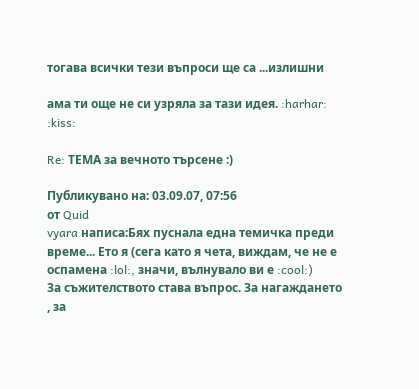тогава всички тези въпроси ще са ...излишни

ама ти още не си узряла за тази идея. :harhar:
:kiss:

Re: ТЕМА за вечното търсене :)

Публикувано на: 03.09.07, 07:56
от Quid
vyara написа:Бях пуснала една темичка преди време... Ето я (сега като я чета, виждам, че не е оспамена :lol:, значи, вълнувало ви е :cool:)
За съжителството става въпрос. За нагаждането , за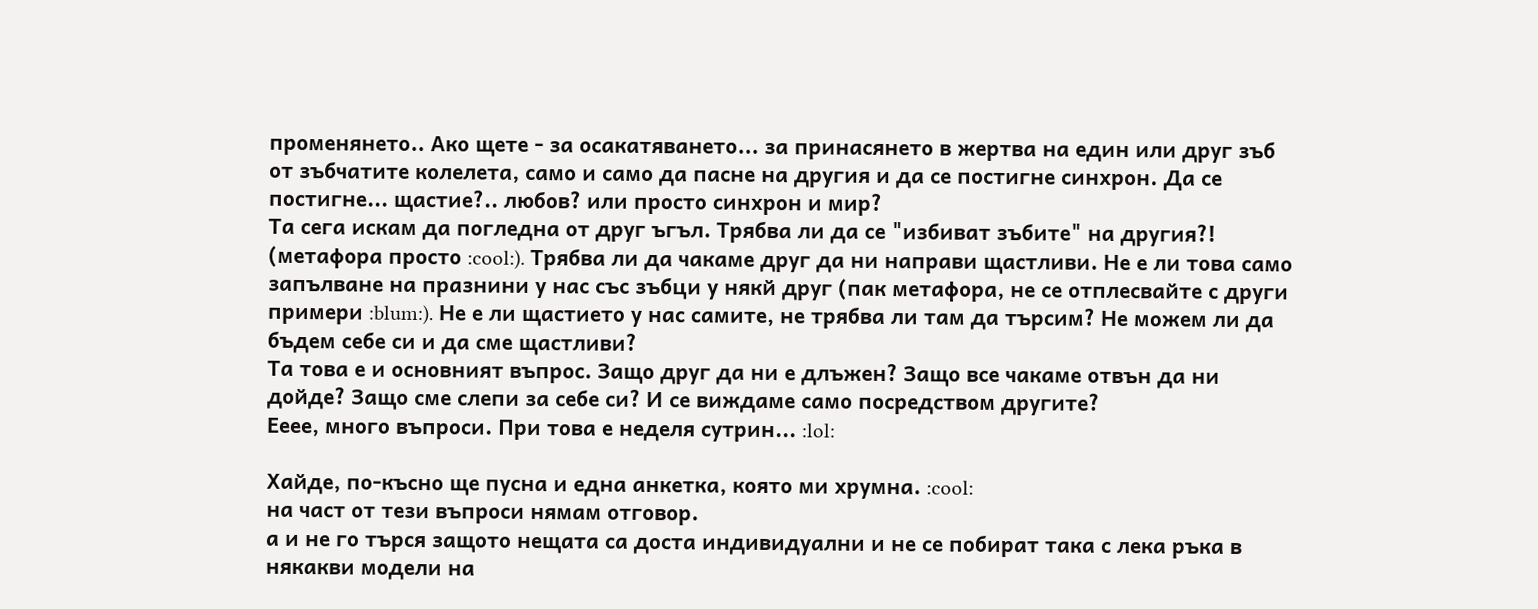променянето.. Ако щете - за осакатяването... за принасянето в жертва на един или друг зъб от зъбчатите колелета, само и само да пасне на другия и да се постигне синхрон. Да се постигне... щастие?.. любов? или просто синхрон и мир?
Та сега искам да погледна от друг ъгъл. Трябва ли да се "избиват зъбите" на другия?! (метафора просто :cool:). Трябва ли да чакаме друг да ни направи щастливи. Не е ли това само запълване на празнини у нас със зъбци у някй друг (пак метафора, не се отплесвайте с други примери :blum:). Не е ли щастието у нас самите, не трябва ли там да търсим? Не можем ли да бъдем себе си и да сме щастливи?
Та това е и основният въпрос. Защо друг да ни е длъжен? Защо все чакаме отвън да ни дойде? Защо сме слепи за себе си? И се виждаме само посредством другите?
Ееее, много въпроси. При това е неделя сутрин... :lol:

Хайде, по-късно ще пусна и една анкетка, която ми хрумна. :cool:
на част от тези въпроси нямам отговор.
а и не го търся защото нещата са доста индивидуални и не се побират така с лека ръка в някакви модели на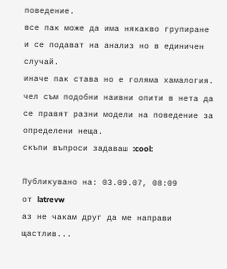поведение.
все пак може да има някакво групиране и се подават на анализ но в единичен случай.
иначе пак става но е голяма хамалогия.
чел съм подобни наивни опити в нета да се правят разни модели на поведение за определени неща.
скъпи въпроси задаваш :cool:

Публикувано на: 03.09.07, 08:09
от latrevw
аз не чакам друг да ме направи щастлив...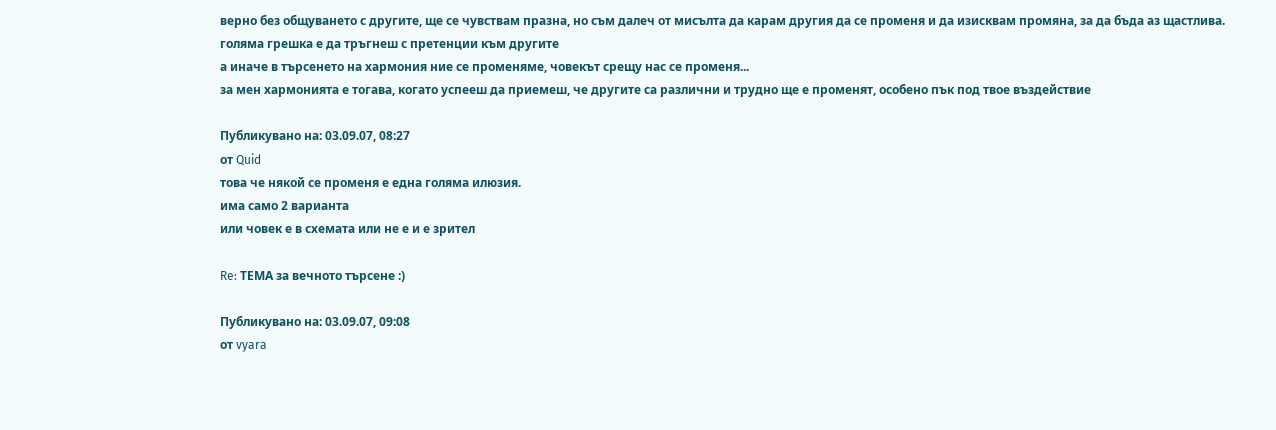верно без общуването с другите, ще се чувствам празна, но съм далеч от мисълта да карам другия да се променя и да изисквам промяна, за да бъда аз щастлива.
голяма грешка е да тръгнеш с претенции към другите
а иначе в търсенето на хармония ние се променяме, човекът срещу нас се променя...
за мен хармонията е тогава, когато успееш да приемеш, че другите са различни и трудно ще е променят, особено пък под твое въздействие

Публикувано на: 03.09.07, 08:27
от Quid
това че някой се променя е една голяма илюзия.
има само 2 варианта
или човек е в схемата или не е и е зрител

Re: ТЕМА за вечното търсене :)

Публикувано на: 03.09.07, 09:08
от vyara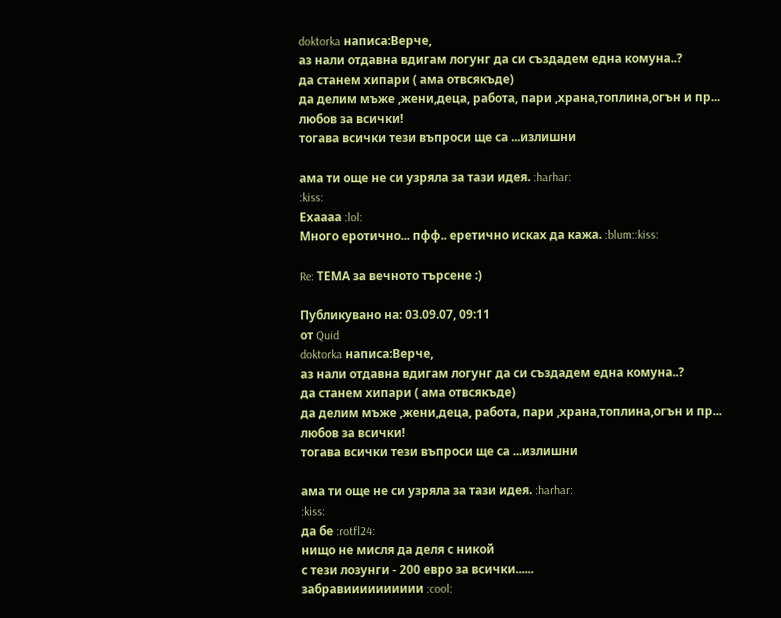doktorka написа:Верче,
аз нали отдавна вдигам логунг да си създадем една комуна..?
да станем хипари ( ама отвсякъде)
да делим мъже ,жени,деца, работа, пари ,храна,топлина,огън и пр...
любов за всички!
тогава всички тези въпроси ще са ...излишни

ама ти още не си узряла за тази идея. :harhar:
:kiss:
Ехаааа :lol:
Много еротично... пфф.. еретично исках да кажа. :blum::kiss:

Re: ТЕМА за вечното търсене :)

Публикувано на: 03.09.07, 09:11
от Quid
doktorka написа:Верче,
аз нали отдавна вдигам логунг да си създадем една комуна..?
да станем хипари ( ама отвсякъде)
да делим мъже ,жени,деца, работа, пари ,храна,топлина,огън и пр...
любов за всички!
тогава всички тези въпроси ще са ...излишни

ама ти още не си узряла за тази идея. :harhar:
:kiss:
да бе :rotfl24:
нищо не мисля да деля с никой
с тези лозунги - 200 евро за всички......
забравииииииииии :cool: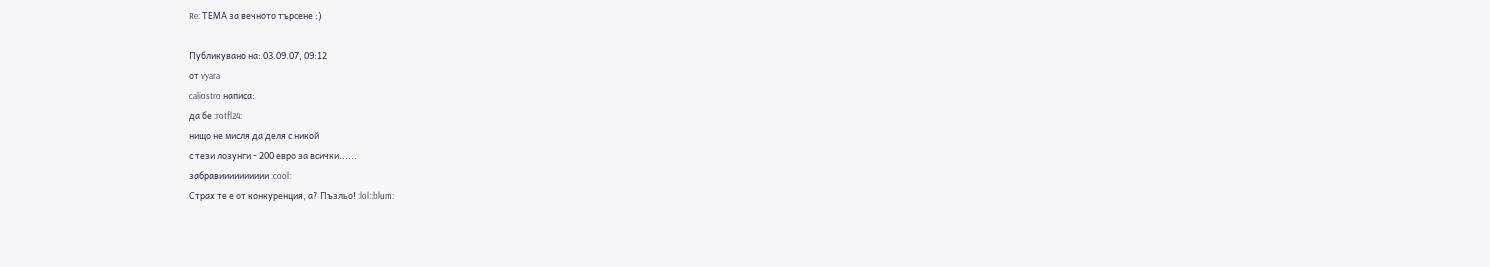Re: ТЕМА за вечното търсене :)

Публикувано на: 03.09.07, 09:12
от vyara
caliostro написа:
да бе :rotfl24:
нищо не мисля да деля с никой
с тези лозунги - 200 евро за всички......
забравииииииииии :cool:
Страх те е от конкуренция, а? Пъзльо! :lol::blum: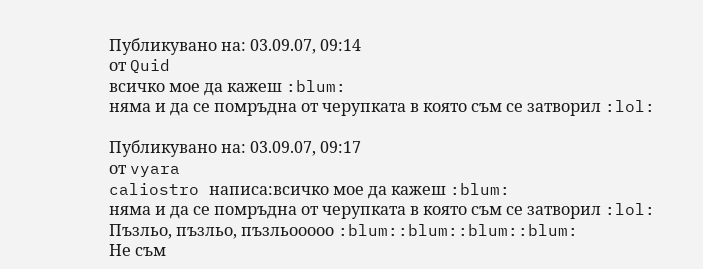Публикувано на: 03.09.07, 09:14
от Quid
всичко мое да кажеш :blum:
няма и да се помръдна от черупката в която съм се затворил :lol:

Публикувано на: 03.09.07, 09:17
от vyara
caliostro написа:всичко мое да кажеш :blum:
няма и да се помръдна от черупката в която съм се затворил :lol:
Пъзльо, пъзльо, пъзльооооо :blum::blum::blum::blum:
Не съм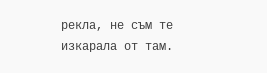рекла, не съм те изкарала от там.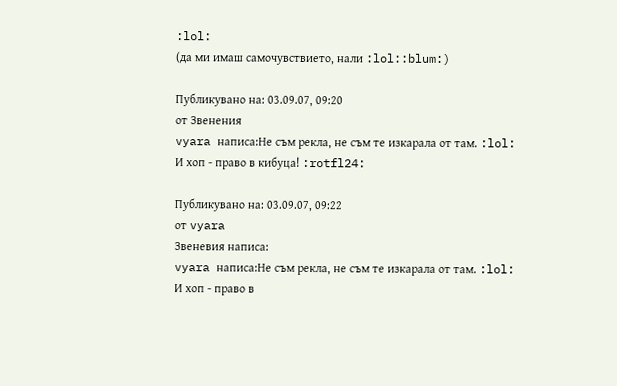:lol:
(да ми имаш самочувствието, нали :lol::blum:)

Публикувано на: 03.09.07, 09:20
от Звенения
vyara написа:Не съм рекла, не съм те изкарала от там. :lol:
И хоп - право в кибуца! :rotfl24:

Публикувано на: 03.09.07, 09:22
от vyara
Звеневия написа:
vyara написа:Не съм рекла, не съм те изкарала от там. :lol:
И хоп - право в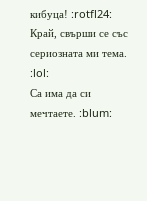кибуца! :rotfl24:
Край, свърши се със сериозната ми тема. :lol:
Са има да си мечтаете. :blum: